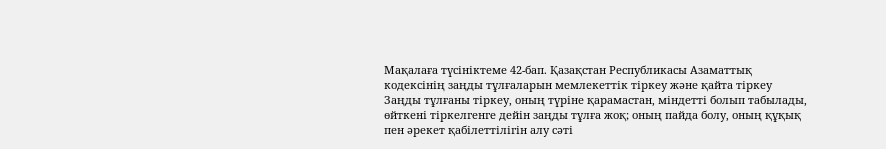Мақалаға түсініктеме 42-бап. Қазақстан Республикасы Азаматтық кодексінің заңды тұлғаларын мемлекеттік тіркеу және қайта тіркеу
Заңды тұлғаны тіркеу, оның түріне қарамастан, міндетті болып табылады, өйткені тіркелгенге дейін заңды тұлға жоқ; оның пайда болу, оның құқық пен әрекет қабілеттілігін алу сәті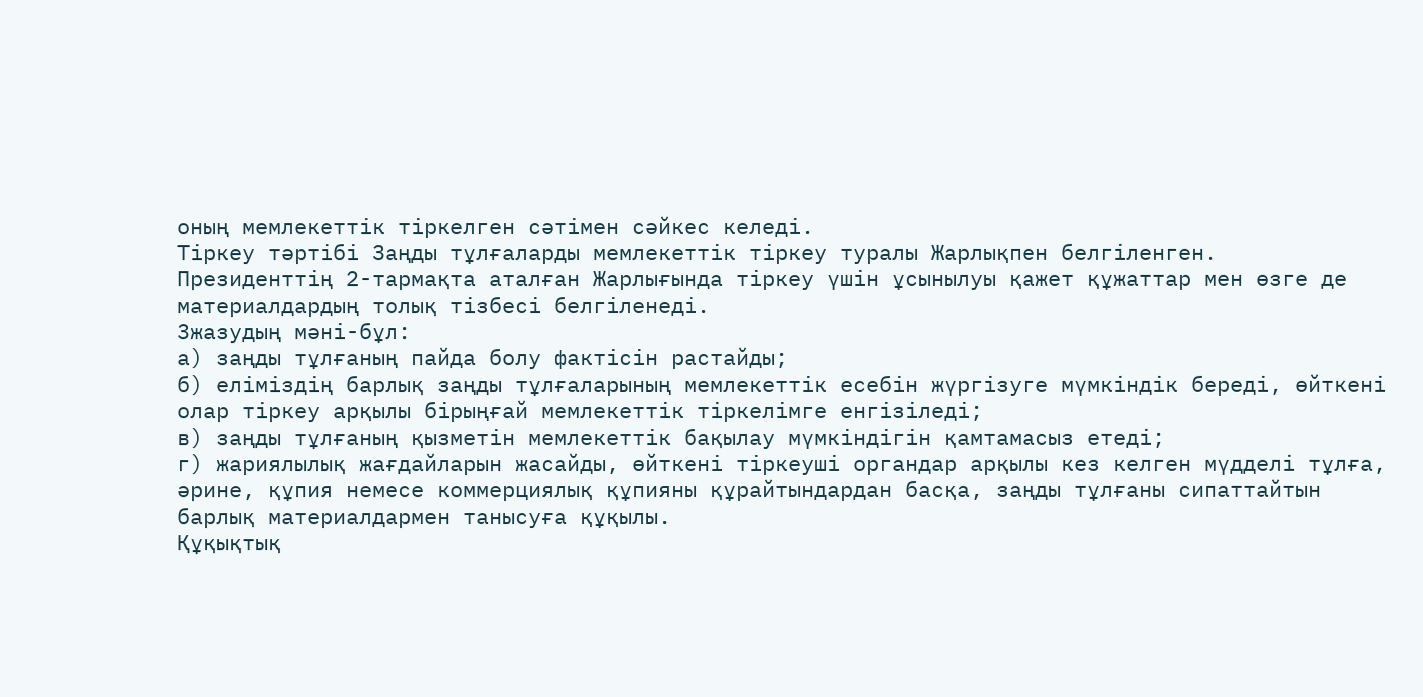оның мемлекеттік тіркелген сәтімен сәйкес келеді.
Тіркеу тәртібі Заңды тұлғаларды мемлекеттік тіркеу туралы Жарлықпен белгіленген.
Президенттің 2-тармақта аталған Жарлығында тіркеу үшін ұсынылуы қажет құжаттар мен өзге де материалдардың толық тізбесі белгіленеді.
3жазудың мәні-бұл:
а) заңды тұлғаның пайда болу фактісін растайды;
б) еліміздің барлық заңды тұлғаларының мемлекеттік есебін жүргізуге мүмкіндік береді, өйткені олар тіркеу арқылы бірыңғай мемлекеттік тіркелімге енгізіледі;
в) заңды тұлғаның қызметін мемлекеттік бақылау мүмкіндігін қамтамасыз етеді;
г) жариялылық жағдайларын жасайды, өйткені тіркеуші органдар арқылы кез келген мүдделі тұлға, әрине, құпия немесе коммерциялық құпияны құрайтындардан басқа, заңды тұлғаны сипаттайтын барлық материалдармен танысуға құқылы.
Құқықтық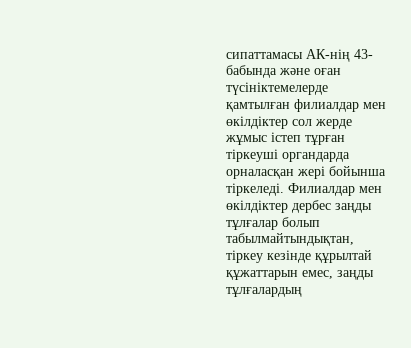сипаттамасы АК-нің 43-бабында және оған түсініктемелерде қамтылған филиалдар мен өкілдіктер сол жерде жұмыс істеп тұрған тіркеуші органдарда орналасқан жері бойынша тіркеледі. Филиалдар мен өкілдіктер дербес заңды тұлғалар болып табылмайтындықтан, тіркеу кезінде құрылтай құжаттарын емес, заңды тұлғалардың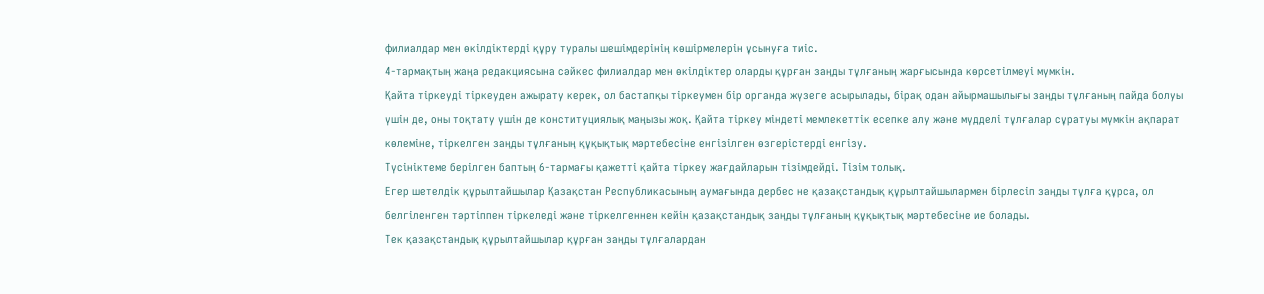филиалдар мен өкілдіктерді құру туралы шешімдерінің көшірмелерін ұсынуға тиіс.
4-тармақтың жаңа редакциясына сәйкес филиалдар мен өкілдіктер оларды құрған заңды тұлғаның жарғысында көрсетілмеуі мүмкін.
Қайта тіркеуді тіркеуден ажырату керек, ол бастапқы тіркеумен бір органда жүзеге асырылады, бірақ одан айырмашылығы заңды тұлғаның пайда болуы үшін де, оны тоқтату үшін де конституциялық маңызы жоқ. Қайта тіркеу міндеті мемлекеттік есепке алу және мүдделі тұлғалар сұратуы мүмкін ақпарат көлеміне, тіркелген заңды тұлғаның құқықтық мәртебесіне енгізілген өзгерістерді енгізу.
Түсініктеме берілген баптың 6-тармағы қажетті қайта тіркеу жағдайларын тізімдейді. Тізім толық.
Егер шетелдік құрылтайшылар Қазақстан Республикасының аумағында дербес не қазақстандық құрылтайшылармен бірлесіп заңды тұлға құрса, ол белгіленген тәртіппен тіркеледі және тіркелгеннен кейін қазақстандық заңды тұлғаның құқықтық мәртебесіне ие болады.
Тек қазақстандық құрылтайшылар құрған заңды тұлғалардан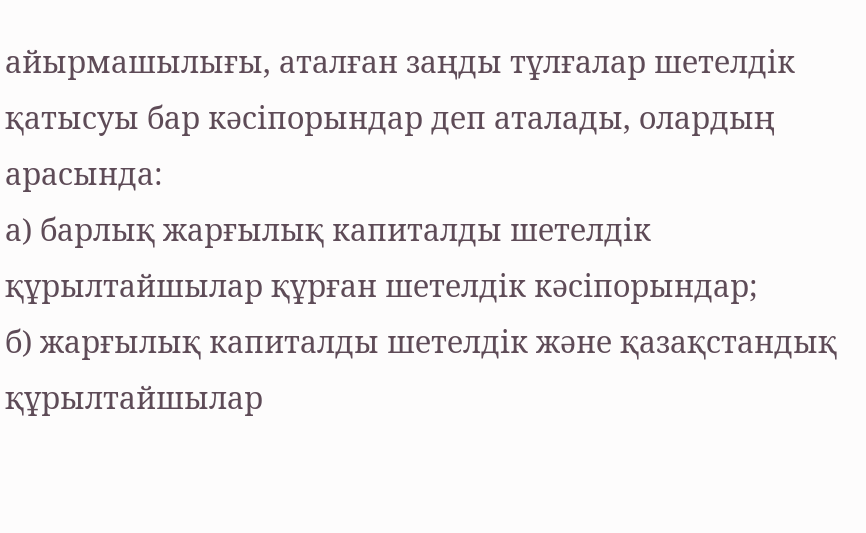айырмашылығы, аталған заңды тұлғалар шетелдік қатысуы бар кәсіпорындар деп аталады, олардың арасында:
а) барлық жарғылық капиталды шетелдік құрылтайшылар құрған шетелдік кәсіпорындар;
б) жарғылық капиталды шетелдік және қазақстандық құрылтайшылар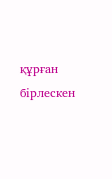құрған бірлескен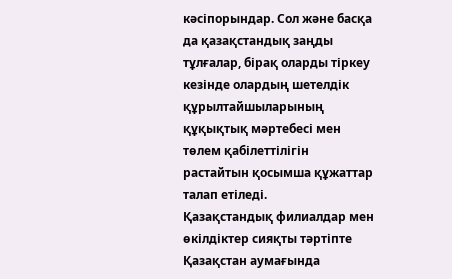кәсіпорындар. Сол және басқа да қазақстандық заңды тұлғалар, бірақ оларды тіркеу кезінде олардың шетелдік құрылтайшыларының құқықтық мәртебесі мен төлем қабілеттілігін растайтын қосымша құжаттар талап етіледі.
Қазақстандық филиалдар мен өкілдіктер сияқты тәртіпте Қазақстан аумағында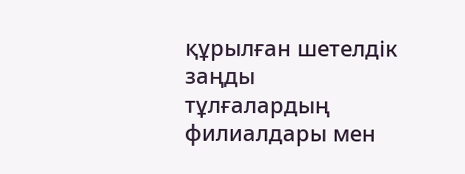құрылған шетелдік заңды тұлғалардың филиалдары мен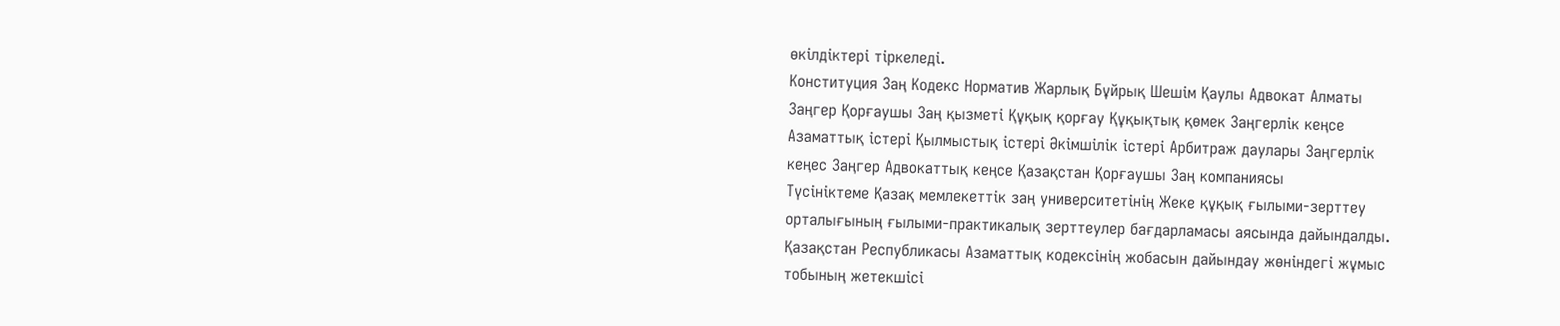өкілдіктері тіркеледі.
Конституция Заң Кодекс Норматив Жарлық Бұйрық Шешім Қаулы Адвокат Алматы Заңгер Қорғаушы Заң қызметі Құқық қорғау Құқықтық қөмек Заңгерлік кеңсе Азаматтық істері Қылмыстық істері Әкімшілік істері Арбитраж даулары Заңгерлік кеңес Заңгер Адвокаттық кеңсе Қазақстан Қорғаушы Заң компаниясы
Түсініктеме Қазақ мемлекеттік заң университетінің Жеке құқық ғылыми-зерттеу орталығының ғылыми-практикалық зерттеулер бағдарламасы аясында дайындалды.
Қазақстан Республикасы Азаматтық кодексінің жобасын дайындау жөніндегі жұмыс тобының жетекшісі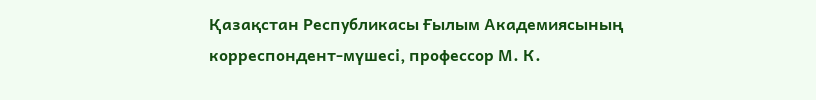Қазақстан Республикасы Ғылым Академиясының корреспондент-мүшесі, профессор М. К.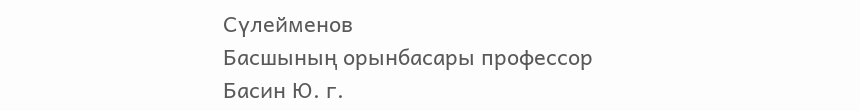Сүлейменов
Басшының орынбасары профессор Басин Ю. г.